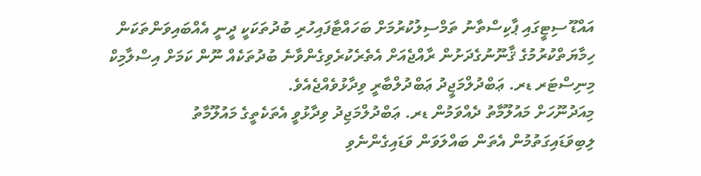އައްޑޫ ސިޓީގައި ޕާކިސްތާނު ތަމްސިލުކުރުމަށް ބަހައްޓާފައިހުރި ބުދުތަކަކީ ދީނީ އެއްބައިވަންތަކަން ހިމާޔަތްކުރުމުގެ ޤާނޫނުގެދަށުން ރާއްޖެއަށް އެތެރެކުރެވިގެންވާނެ ބުދުތަކެއް ނޫން ކަމަށް އިސްލާމިކް މިނިސްޓަރ ޑރ. ޢަބްދުލްމަޖީދު ޢަބްދުލްބާރީ ވިދާޅުވެއްޖެއެވެ.
މިއަދުނޫހަށް މައުލޫމާތު ދެއްވަމުން ޑރ. ޢަބްދުލްމަޖިދު ވިދާޅުވީ އެތަކެތީގެ މައުލޫމާތު ލިބިވަޑައިގަތުމުން އެތަން ބައްލަވަން ވަޑައިގެންނެވި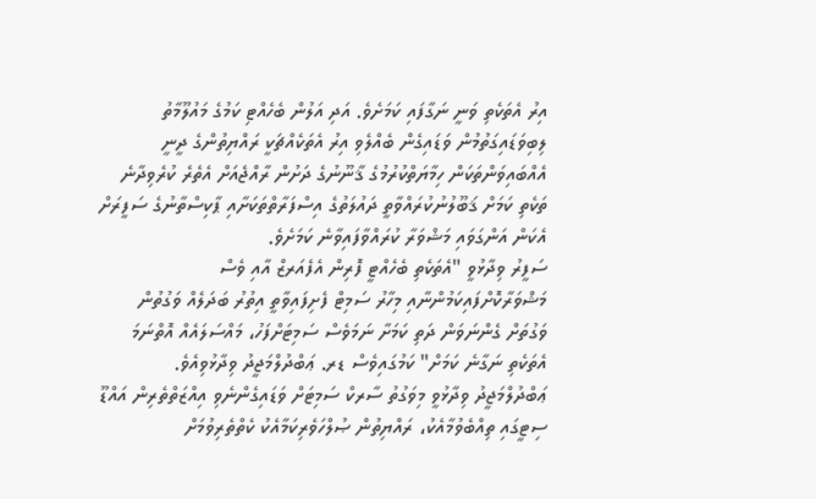އިރު އެތަކެތި ވަނީ ނަގާފައި ކަމަށެވެ. އަދި އަލުން ބެހެއްޓި ކަމުގެ މައުލޫމާތު ލިބިވަޑައިގަތުމުން ވަޑައިގެން ބެއްލެވި އިރު އެތަކެއްޗަކީ ރައްޔިތުންގެ ދީނީ އެއްބައިވަންތަކަން ހިމާޔަތްކުރުމުގެ ޤާނޫނުގެ ދަށުން ރާއްޖެއަށް އެތެރެ ކުރެވިދާނެ ތަކެތި ކަމަށް ޤަބޫލުނުކުރައްވާތީ ދައުލަތުގެ އިސްފަރާތްތަކަށާއި ޕާކިސްތާނުގެ ސަފީރަށް އެކަން އަންގަވައި މަޝްވަރާ ކުރައްވާފައިވާނެ ކަމަށެވެ.
ސަފީރު ވިދާޅުވީ "އެތަކެތި ބެހެއްޓީ ފޮރިން އެފެއަރޒް އާއި ވެސް މަޝްވަރާކޮށްފައިކަމުންނާއި މިހާރު ސަމިޓް ފެށިފައިވާތީ އިތުރު ބަދަލެއް ވަގުތުން ވަގުތަށް ގެންނަވަން ދަތި ކަމަށާ ނަމަވެސް ސަމިޓަށްފަހު، މައްސަލައެއް އޮތްނަމަ އެތަކެތި ނަގާނެ ކަމަށް" ކަމުގައިވެސް ޑރ. ޢަބްދުލްމަޖީދު ވިދާޅުވިއެވެ.
ޢަބްދުލްމަޖީދު ވިދާޅުވީ މިވަގުތު ސާރކް ސަމިޓަށް ވަޑައިގެންނެވި އިއްޒަތްތެރިން އައްޑޫ ސިޓީގައި ތިއްބެވުމާއެކު، ރައްޔިތުން ޞުލްހަވެރިކަމާއެކު ކެތްތެރިވުމަށް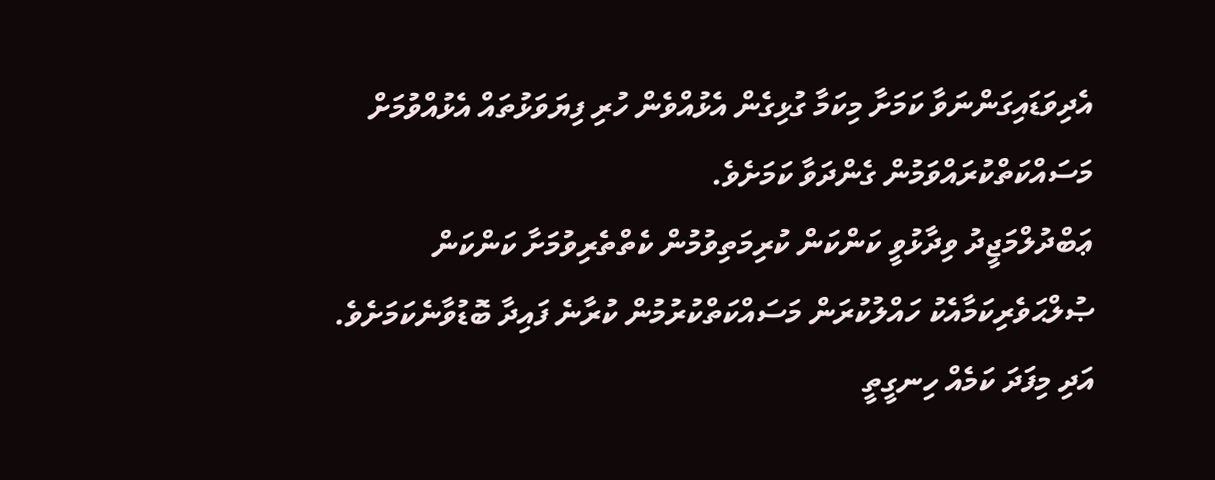އެދިވަޑައިގަންނަވާ ކަމަށާ މިކަމާ ގުޅިގެން އެޅުއްވެން ހުރި ފިޔަވަޅުތައް އެޅުއްވުމަށް މަސައްކަތްކުރައްވަމުން ގެންދަވާ ކަމަށެވެ.
ޢަބްދުލްމަޖީދު ވިދާޅުވީ ކަންކަން ކުރިމަތިވުމުން ކެތްތެރިވުމަށާ ކަންކަން ޞުލްޙަވެރިކަމާއެކު ހައްލުކުރަން މަސައްކަތްކުރުމުން ކުރާނެ ފައިދާ ބޮޑުވާނެކަމަށެވެ. އަދި މިފަދަ ކަމެއް ހިނގީތީ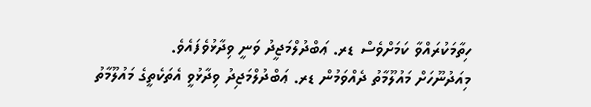ހިތާމަކުރައްވާ ކަމަށްވެސް ޑރ. ޢަބްދުލްމަޖީދު ވަނީ ވިދާޅުވެފައެވެ.
މިއަދުނޫހަށް މައުލޫމާތު ދެއްވަމުން ޑރ. ޢަބްދުލްމަޖިދު ވިދާޅުވީ އެތަކެތީގެ މައުލޫމާތު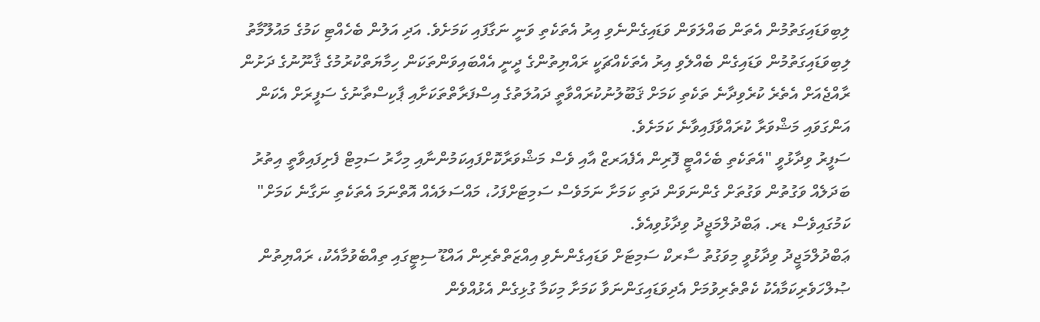ލިބިވަޑައިގަތުމުން އެތަން ބައްލަވަން ވަޑައިގެންނެވި އިރު އެތަކެތި ވަނީ ނަގާފައި ކަމަށެވެ. އަދި އަލުން ބެހެއްޓި ކަމުގެ މައުލޫމާތު ލިބިވަޑައިގަތުމުން ވަޑައިގެން ބެއްލެވި އިރު އެތަކެއްޗަކީ ރައްޔިތުންގެ ދީނީ އެއްބައިވަންތަކަން ހިމާޔަތްކުރުމުގެ ޤާނޫނުގެ ދަށުން ރާއްޖެއަށް އެތެރެ ކުރެވިދާނެ ތަކެތި ކަމަށް ޤަބޫލުނުކުރައްވާތީ ދައުލަތުގެ އިސްފަރާތްތަކަށާއި ޕާކިސްތާނުގެ ސަފީރަށް އެކަން އަންގަވައި މަޝްވަރާ ކުރައްވާފައިވާނެ ކަމަށެވެ.
ސަފީރު ވިދާޅުވީ "އެތަކެތި ބެހެއްޓީ ފޮރިން އެފެއަރޒް އާއި ވެސް މަޝްވަރާކޮށްފައިކަމުންނާއި މިހާރު ސަމިޓް ފެށިފައިވާތީ އިތުރު ބަދަލެއް ވަގުތުން ވަގުތަށް ގެންނަވަން ދަތި ކަމަށާ ނަމަވެސް ސަމިޓަށްފަހު، މައްސަލައެއް އޮތްނަމަ އެތަކެތި ނަގާނެ ކަމަށް" ކަމުގައިވެސް ޑރ. ޢަބްދުލްމަޖީދު ވިދާޅުވިއެވެ.
ޢަބްދުލްމަޖީދު ވިދާޅުވީ މިވަގުތު ސާރކް ސަމިޓަށް ވަޑައިގެންނެވި އިއްޒަތްތެރިން އައްޑޫ ސިޓީގައި ތިއްބެވުމާއެކު، ރައްޔިތުން ޞުލްހަވެރިކަމާއެކު ކެތްތެރިވުމަށް އެދިވަޑައިގަންނަވާ ކަމަށާ މިކަމާ ގުޅިގެން އެޅުއްވެން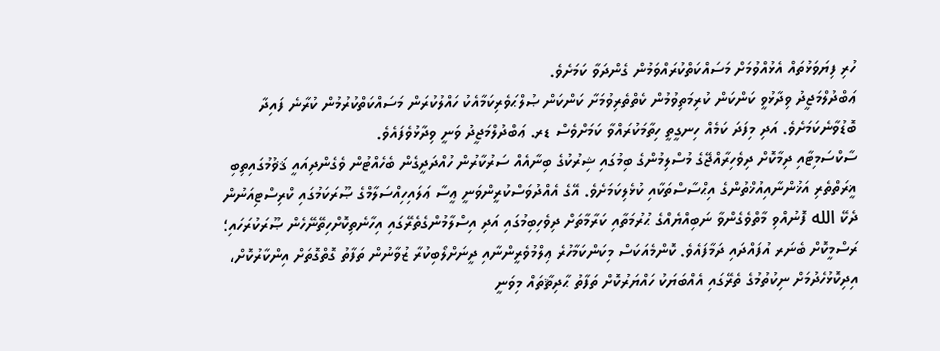ހުރި ފިޔަވަޅުތައް އެޅުއްވުމަށް މަސައްކަތްކުރައްވަމުން ގެންދަވާ ކަމަށެވެ.
ޢަބްދުލްމަޖީދު ވިދާޅުވީ ކަންކަން ކުރިމަތިވުމުން ކެތްތެރިވުމަށާ ކަންކަން ޞުލްޙަވެރިކަމާއެކު ހައްލުކުރަން މަސައްކަތްކުރުމުން ކުރާނެ ފައިދާ ބޮޑުވާނެކަމަށެވެ. އަދި މިފަދަ ކަމެއް ހިނގީތީ ހިތާމަކުރައްވާ ކަމަށްވެސް ޑރ. ޢަބްދުލްމަޖީދު ވަނީ ވިދާޅުވެފައެވެ.
ސާކްސަމިޓާއި ދިމާކޮށް ދިވެހިރާއްޖޭގެ މުސްލިމުންގެ ބިމުގައި ޝިރުކުގެ ބިނާއެއް ސަރުކާރުން ހުއްދަދީގެން ބެހެއްޓުން ވެގެންދިއައީ ޤަޥުމުގައިތިބި ޣީރަތްތެރި އަޚުންނާއިއުޚްތުންގެ އިޙްސާސްތަކާއި ކުޅެލިކަމަށެވެ. އޭގެ އެއްދުވަސްކުރީންވަނީ ޢީސާ ޢަލައިހިއްސަލާމްގެ ޞޫރަކަމުގައި ކްރިސްޓިއަނުން ދެކޭ الله ފޮނުއްވި މާތްވެގެންވާ ނަބިއްޔެއްގެ ޙުރުމަތާއި ކަރާމާތަށް ދިވެހިބިމުގައި އަދި އިސްލާމުންގެތެރޭގައި އިހާނެތިކޮށްހިތޭނޭހެން ޞޫރަކުރަހައި؛ ރަސްމީކޮށް ބެނަރ އުފައްދައި ދަމާފައެވެ. ކޮންމެއަކަސް މިކަންކަމާހުރެ ޢިލްމުވެރީންނާއި ދީނަށްލޯބިކުރާ ޒުވާނުން ތަފާތު ގޮތްގޮތަށް އިންކާރުކޮށް، އިދިކޮޅުހެދުމަށް ނިކުތުމުގެ ތެރޭގައި އެއްބަޔަކު ހައްޔަރުކޮށް ތަފާތު ޙާދިޘާތައް މިވަނީ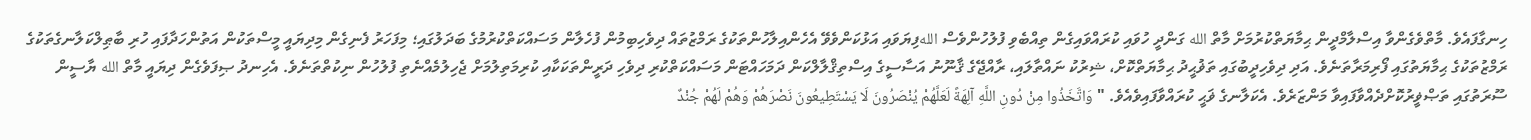ހިނގާފައެވެ. މާތްވެގެންވާ އިސްލާމްދީން ޙިމާޔަތްކުރުމަށް މާތް الله ގަންދީ ހުވައި ކުރައްވައިގެން ތިއްބެވި ފުލުހުންވެސް اللهފިޔަވައި އަޅުކަންވެވޭ އެހެންއިލާހުންތަކުގެ ރަމްޒުތައް ދިވެހިބިމުން ފުހެލާން މަސައްކަތްކުރުމުގެ ބަދަލުގައި؛ މިފަހަރު ފެނިގެން މިދިޔައީ މީސްތަކުން އަތުންހަދާފައި ހުރި ބާޠިލްކަލާނގެތަކުގެ ރަމްޒުތަކުގެ ޙިމާޔަތުގައި ފޯރިމަރާތަނެވެ. އަދި ދިވެހިދީބުގައި ތަޥުޙީދު ޙިމާޔަތްކޮށް، ޝިރުކު ނައްތާލައި، ރާއްޖޭގެ ޤާނޫނު އަސާސީގެ އިސްތިޤްލާލްކަން ދަމަހައްޓަން މަސައްކަތްކުރި ދިވެހި ދަރީންތަކަކާއި ކުރިމަތިލުމަށް ޖެހިލުމެއްނެތި ފުލުހުން ނިކުތްތަނެވެ. އެހިނދު ޞިފަވެގެން ދިޔައީ މާތް الله ޔާސީން ސޫރަތުގައި ތަޞްޥީރުކޮށްދެއްވާފައިވާ މަންޒަރެވެ. އެކަލާނގެ ޥަޙީ ކުރައްވާފައިވެއެވެ. " وَاتَّخَذُوا مِنْ دُونِ اللَّهِ آلِهَةً لَعَلَّهُمْ يُنْصَرُونَ لَا يَسْتَطِيعُونَ نَصْرَهُمْ وَهُمْ لَهُمْ جُنْدٌ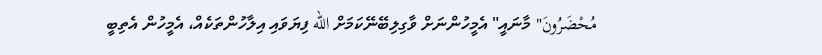مُحْضَرُونَ" މާނައީ" އެމީހުންނަށް ވާގިލިބޭނޭކަމަށް الله ފިޔަވައި އިލާހުންތަކެއް، އެމީހުން އެތިބީ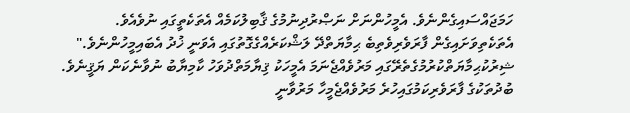ހަމަޖައްސައިގެންނެވެ. އެމީހުންނަށް ނަޞްރުދިނުމުގެ ޤާބިލުކަމެއް އެތަކެތީގައި ނުވެއެވެ. އެތަކެތިވަށައިގެން ފާރަވެރިވެތިބެ ޙިމާޔަތްދޭ ލަޝްކަރެއްގެގޮތުގައި އެވަނީ ޚުދު އެބައިމީހުންނެވެ."
ޝިރުކުޙިމާޔަތްކުރުމުގެތެރޭގައި މަރުވެއްޖެނަމަ އެމީހަކު ޤިޔާމަތްދުވަހު ކާމިޔާބު ނުވާނެކަން ޔަޤީނެވެ. ބުދުތަކުގެ ފާރަވެރިކަމުގައިހުރެ މަރުވެއްޖެމީހާ މަރުވާނީ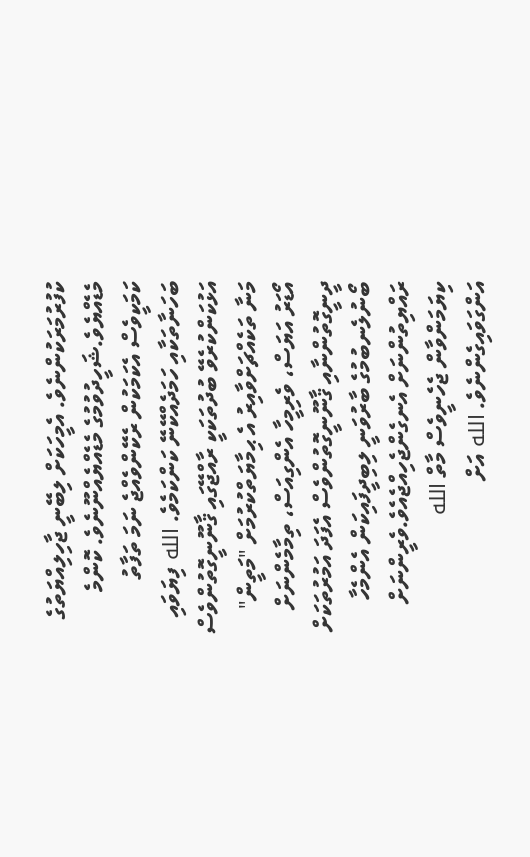ކުފުރުމަރަކުންނެވެ. އެމީހަކަށް ލިބޭނީ ޖާހިލިއްޔަތުގެ މެޑެއްޔެވެ.ޝަހީދުވުމުގެ މެޑެއްޔެއްނޫނެވެ. ކޮންމެ ކަމަކީވެސް އެކަމަކުން ރެކޭންވެއްޖެ ނަމަ ތަފާތު ބަހަނާތަކާއި ހަމަދެއްކޭނޭ ކަންކަމެވެ. الله ފިޔަވައި އަޅުކަންކުރެވޭ ބުދުތަކަކީ ރާއްޖޭގައި ޤާނޫނީގޮތުންވެސް މަނާ ތަކެއްޗަށްވާއިރު އެ ޙިމާޔަތްކުރުމަށް "މަތީން" އޯޑަރު އަޔަސް، ވެރިމީހާ އެންގިއަސް، ތިމާމެންނަށް ދީނީގޮތުންނާއި ޤާނޫނީގޮތުންވެސް އެފަދަ އަމުރުތަކަށް ބޯނުލެނބުމުގެ ބާރުވަނީ ލިބިދީފައިކަން އެންމެހާ ރައްޔިތުންނަށް އެނގެންޖެހިއްޖެއެވެ.ވެރީންނަށް ކިޔަމަންވާން ޖެހެނީވެސް މާތް الله އަންގަވައިގެންނެވެ. الله އަށް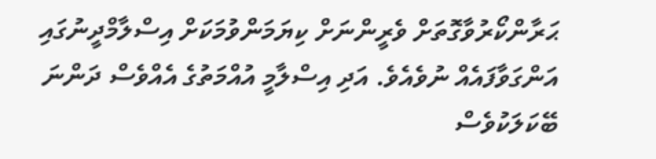ޙަރާންކޯރުވާގޮތަށް ވެރީންނަށް ކިޔަމަންވުމަކަށް އިސްލާމްދީނުގައި އަންގަވާފައެއް ނުވެއެވެ. އަދި އިސްލާމީ އުއްމަތުގެ އެއްވެސް ދަންނަ ބޭކަލަކުވެސް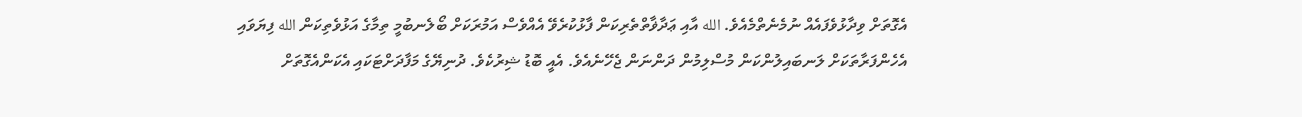އެގޮތަށް ވިދާޅުވެފައެއް ނުމެނެތްމެއެވެ. الله އާއި ޢަދާޥާތްތެރިކަން ފާޅުކުރެވޭ އެއްވެސް އަމުރަކަށް ބޯލެނބުމީ ތިމާގެ އަޅުވެތިކަން الله ފިޔަވައި އެހެންފަރާތަކަށް ލަނބައިލުންކަން މުސްލިމުން ދަންނަން ޖެހޭނެއެވެ. އެއީ ބޮޑު ޝިރުކެވެ. ދުނިޔޭގެ މަފާދަށްޓަކައި އެކަންއެގޮތަށް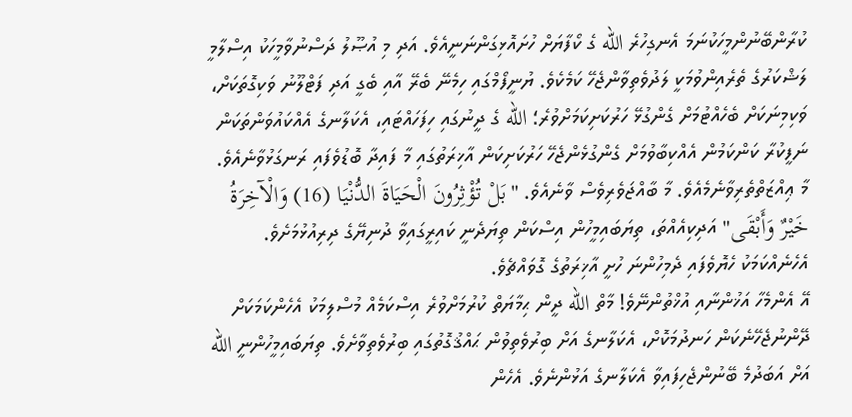ކުރާންބޭނުންމީހަކުނަމަ އެނގިހުރެ الله ގެ ކޯފާޔަށް ހުށައޮޅިގަންނަނީއެވެ. އަދި މި އުޞޫލު ދަސްނުވާމީހަކު އިސްލާމީ ލަޝްކަރުގެ ތެރެއިންވުމަކީ ލަދުވެތިވާންޖެހޭ ކަމެކެވެ. ޔުނީފޯމްގައި ހިމެނޭ ބެރޭ އާއި ބެގީ އަދި ފަޓްލޫނު ވަކިގޮތަކަށް، ވަކިމިނަކަށް ބެހެއްޓުމަށް ގެންގުޅޭ ހަރުކަށިކަމަށްވުރެ؛ الله ގެ ދީނުގައި ހިފަހައްޓައި، އެކަލާނގެ އެއްކައުވަންތަކަން ނަފީކުރާ ކަންކަމުން އެއްކިބާވުމަށް ގެންގުޅެންޖެހޭ ހަރުކަށިކަން އާޚިރަތުގައި މާ ފައިދާ ބޮޑުވެފައި ރަނގަޅުވާނެއެވެ. މާ ޢިއްޒަތްތެރިވާނެމެއެވެ. މާ ބާއްޖަވެރިވެސް ވާނެއެވެ. "بَلْ تُؤْثِرُونَ الْحَيَاةَ الدُّنْيَا (16) وَالْآخِرَةُ خَيْرٌ وَأَبْقَى" އަދިކިއެއްތަ، ތިޔަބައިމީހުން އިސްކަން ތިޔަދެނީ ކައިރީގައިވާ ދުނިޔޭގެ ދިރިއުޅުމަށެވެ. އެހެނެއްކަމަކު ހެޔޮވެފައި ދެމިހުންނަ ހުށީ އާޚިރަތުގެ ގޮވައްޗެވެ.
އޭ އެންމެހާ އަޚުންނާއި އުޚްތުންނޭވެ! މާތް الله ދީން ޙިމާޔަތް ކުރުމަށްވުރެ އިސްކަމެއް މުސްލިމަކު އެހެންކަމަކަށް ދޭންނުޖެހޭނެކަން ހަނދުމަކޮށް، އެކަލާނގެ އަށް ބިރުވެތިވުން ޙައްޤުގޮތުގައި ބިރުވެތިވާށެވެ. ތިޔަބައިމީހުންނީ الله އަށް އަބަދުމެ ބޭނުންޖެހިފައިވާ އެކަލާނގެ އަޅުންނެވެ. އެހެން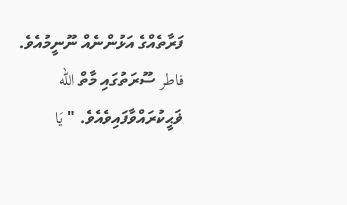ފަރާތެއްގެ އަޅުންނެއް ނޫނީމުއެވެ. فاطر ސޫރަތުގައި މާތް الله ޥަޙީކުރައްވާފައިވެއެވެ. " يَا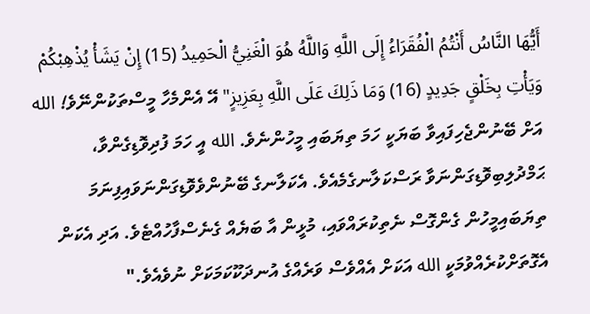أَيُّهَا النَّاسُ أَنْتُمُ الْفُقَرَاءُ إِلَى اللَّهِ وَاللَّهُ هُوَ الْغَنِيُّ الْحَمِيدُ (15) إِنْ يَشَأْ يُذْهِبْكُمْ وَيَأْتِ بِخَلْقٍ جَدِيدٍ (16) وَمَا ذَلِكَ عَلَى اللَّهِ بِعَزِيزٍ" އޭ އެންމެހާ މީސްތަކުންނޭވެ! الله އަށް ބޭނުންޖެހިފައިވާ ބަޔަކީ ހަމަ ތިޔަބައި މީހުންނެވެ. الله އީ ހަމަ ފުދިވޮޑިގެންވާ، ޙަމްދުލިބިވޮޑިގަންނަވާ ރަސްކަލާނގެމެއެވެ. އެކަލާނގެ ބޭނުންވެވޮޑިގަންނަވައިފިނަމަ ތިޔަބައިމީހުން ގެންގޮސް ނެތިކުރައްވައި، މުޅީން އާ ބަޔެއް ގެނެސްފާހުއްޓެވެ. އަދި އެކަން އެގޮތަށްކުރެއްވުމަކީ الله އަކަށް އެއްވެސް ވަރެއްގެ އުނދަކޫކަމަކަށް ނުވެއެވެ."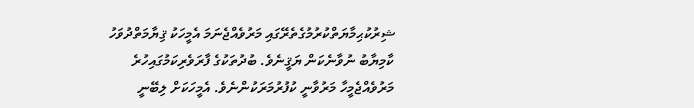ޝިރުކުޙިމާޔަތްކުރުމުގެތެރޭގައި މަރުވެއްޖެނަމަ އެމީހަކު ޤިޔާމަތްދުވަހު ކާމިޔާބު ނުވާނެކަން ޔަޤީނެވެ. ބުދުތަކުގެ ފާރަވެރިކަމުގައިހުރެ މަރުވެއްޖެމީހާ މަރުވާނީ ކުފުރުމަރަކުންނެވެ. އެމީހަކަށް ލިބޭނީ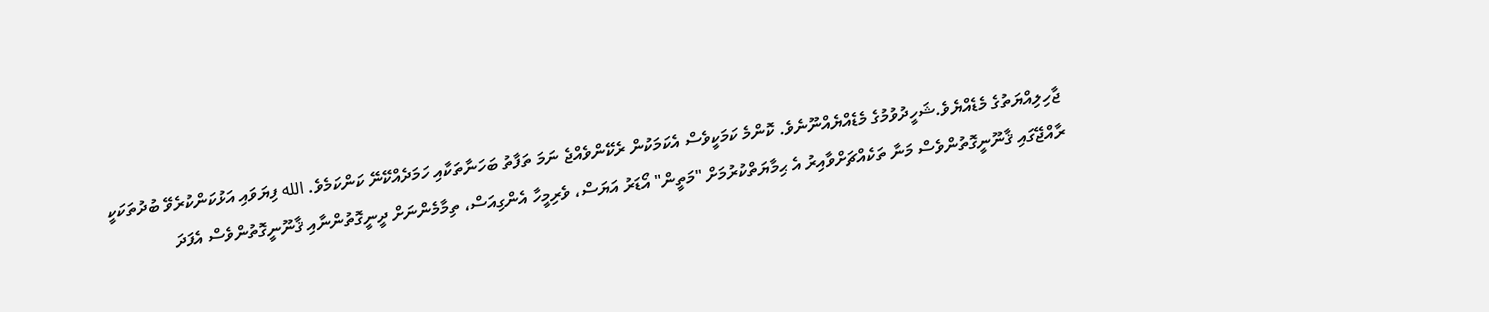ޖާހިލިއްޔަތުގެ މެޑެއްޔެވެ.ޝަހީދުވުމުގެ މެޑެއްޔެއްނޫނެވެ. ކޮންމެ ކަމަކީވެސް އެކަމަކުން ރެކޭންވެއްޖެ ނަމަ ތަފާތު ބަހަނާތަކާއި ހަމަދެއްކޭނޭ ކަންކަމެވެ. الله ފިޔަވައި އަޅުކަންކުރެވޭ ބުދުތަކަކީ ރާއްޖޭގައި ޤާނޫނީގޮތުންވެސް މަނާ ތަކެއްޗަށްވާއިރު އެ ޙިމާޔަތްކުރުމަށް "މަތީން" އޯޑަރު އަޔަސް، ވެރިމީހާ އެންގިއަސް، ތިމާމެންނަށް ދީނީގޮތުންނާއި ޤާނޫނީގޮތުންވެސް އެފަދަ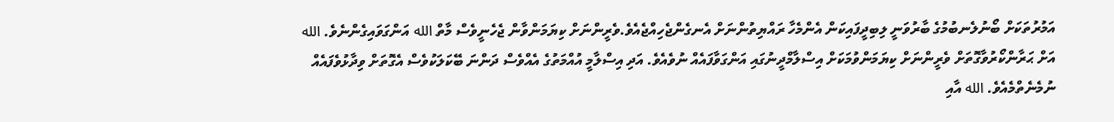އަމުރުތަކަށް ބޯނުލެނބުމުގެ ބާރުވަނީ ލިބިދީފައިކަން އެންމެހާ ރައްޔިތުންނަށް އެނގެންޖެހިއްޖެއެވެ.ވެރީންނަށް ކިޔަމަންވާން ޖެހެނީވެސް މާތް الله އަންގަވައިގެންނެވެ. الله އަށް ޙަރާންކޯރުވާގޮތަށް ވެރީންނަށް ކިޔަމަންވުމަކަށް އިސްލާމްދީނުގައި އަންގަވާފައެއް ނުވެއެވެ. އަދި އިސްލާމީ އުއްމަތުގެ އެއްވެސް ދަންނަ ބޭކަލަކުވެސް އެގޮތަށް ވިދާޅުވެފައެއް ނުމެނެތްމެއެވެ. الله އާއި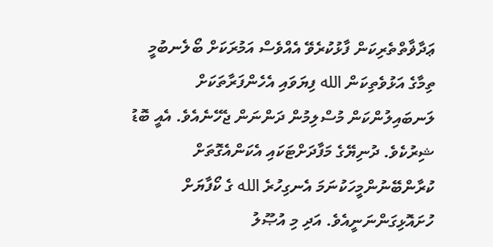ޢަދާޥާތްތެރިކަން ފާޅުކުރެވޭ އެއްވެސް އަމުރަކަށް ބޯލެނބުމީ ތިމާގެ އަޅުވެތިކަން الله ފިޔަވައި އެހެންފަރާތަކަށް ލަނބައިލުންކަން މުސްލިމުން ދަންނަން ޖެހޭނެއެވެ. އެއީ ބޮޑު ޝިރުކެވެ. ދުނިޔޭގެ މަފާދަށްޓަކައި އެކަންއެގޮތަށް ކުރާންބޭނުންމީހަކުނަމަ އެނގިހުރެ الله ގެ ކޯފާޔަށް ހުށައޮޅިގަންނަނީއެވެ. އަދި މި އުޞޫލު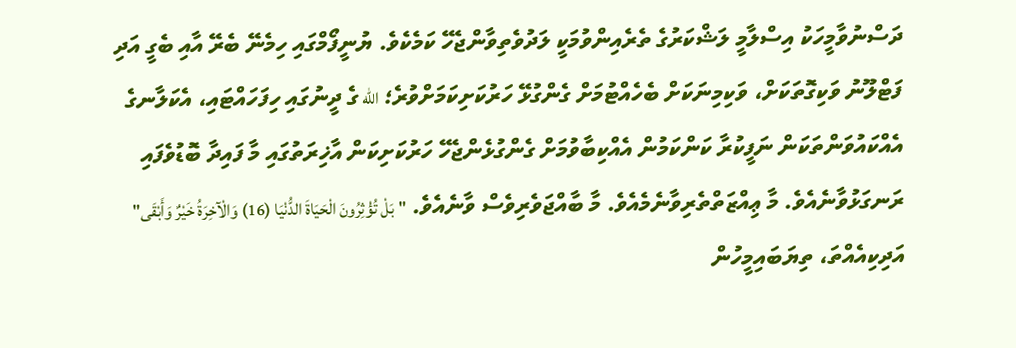ދަސްނުވާމީހަކު އިސްލާމީ ލަޝްކަރުގެ ތެރެއިންވުމަކީ ލަދުވެތިވާންޖެހޭ ކަމެކެވެ. ޔުނީފޯމްގައި ހިމެނޭ ބެރޭ އާއި ބެގީ އަދި ފަޓްލޫނު ވަކިގޮތަކަށް، ވަކިމިނަކަށް ބެހެއްޓުމަށް ގެންގުޅޭ ހަރުކަށިކަމަށްވުރެ؛ الله ގެ ދީނުގައި ހިފަހައްޓައި، އެކަލާނގެ އެއްކައުވަންތަކަން ނަފީކުރާ ކަންކަމުން އެއްކިބާވުމަށް ގެންގުޅެންޖެހޭ ހަރުކަށިކަން އާޚިރަތުގައި މާ ފައިދާ ބޮޑުވެފައި ރަނގަޅުވާނެއެވެ. މާ ޢިއްޒަތްތެރިވާނެމެއެވެ. މާ ބާއްޖަވެރިވެސް ވާނެއެވެ. "بَلْ تُؤْثِرُونَ الْحَيَاةَ الدُّنْيَا (16) وَالْآخِرَةُ خَيْرٌ وَأَبْقَى" އަދިކިއެއްތަ، ތިޔަބައިމީހުން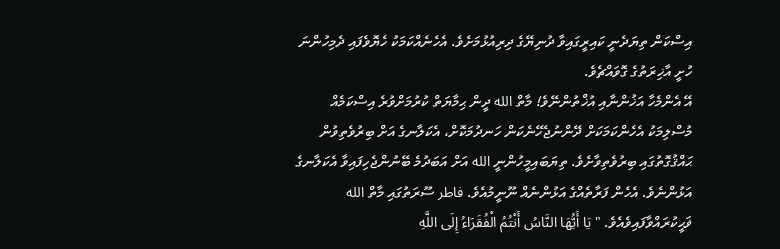އިސްކަން ތިޔަދެނީ ކައިރީގައިވާ ދުނިޔޭގެ ދިރިއުޅުމަށެވެ. އެހެނެއްކަމަކު ހެޔޮވެފައި ދެމިހުންނަ ހުށީ އާޚިރަތުގެ ގޮވައްޗެވެ.
އޭ އެންމެހާ އަޚުންނާއި އުޚްތުންނޭވެ! މާތް الله ދީން ޙިމާޔަތް ކުރުމަށްވުރެ އިސްކަމެއް މުސްލިމަކު އެހެންކަމަކަށް ދޭންނުޖެހޭނެކަން ހަނދުމަކޮށް، އެކަލާނގެ އަށް ބިރުވެތިވުން ޙައްޤުގޮތުގައި ބިރުވެތިވާށެވެ. ތިޔަބައިމީހުންނީ الله އަށް އަބަދުމެ ބޭނުންޖެހިފައިވާ އެކަލާނގެ އަޅުންނެވެ. އެހެން ފަރާތެއްގެ އަޅުންނެއް ނޫނީމުއެވެ. فاطر ސޫރަތުގައި މާތް الله ޥަޙީކުރައްވާފައިވެއެވެ. " يَا أَيُّهَا النَّاسُ أَنْتُمُ الْفُقَرَاءُ إِلَى اللَّهِ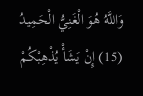وَاللَّهُ هُوَ الْغَنِيُّ الْحَمِيدُ (15) إِنْ يَشَأْ يُذْهِبْكُمْ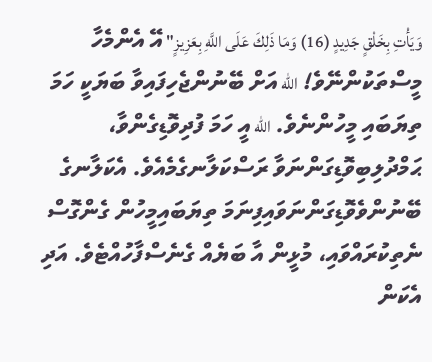وَيَأْتِ بِخَلْقٍ جَدِيدٍ (16) وَمَا ذَلِكَ عَلَى اللَّهِ بِعَزِيزٍ" އޭ އެންމެހާ މީސްތަކުންނޭވެ! الله އަށް ބޭނުންޖެހިފައިވާ ބަޔަކީ ހަމަ ތިޔަބައި މީހުންނެވެ. الله އީ ހަމަ ފުދިވޮޑިގެންވާ، ޙަމްދުލިބިވޮޑިގަންނަވާ ރަސްކަލާނގެމެއެވެ. އެކަލާނގެ ބޭނުންވެވޮޑިގަންނަވައިފިނަމަ ތިޔަބައިމީހުން ގެންގޮސް ނެތިކުރައްވައި، މުޅީން އާ ބަޔެއް ގެނެސްފާހުއްޓެވެ. އަދި އެކަން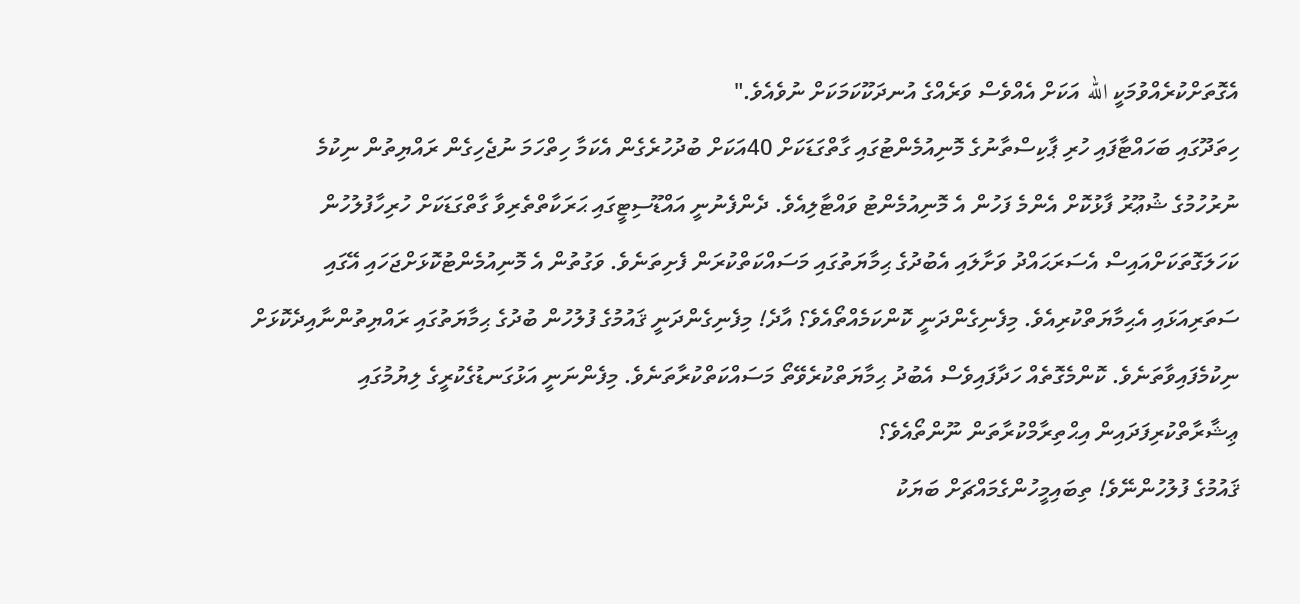އެގޮތަށްކުރެއްވުމަކީ الله އަކަށް އެއްވެސް ވަރެއްގެ އުނދަކޫކަމަކަށް ނުވެއެވެ."
ހިތަދޫގައި ބަހައްޓާފައި ހުރި ޕާކިސްތާނުގެ މޮނިއުމެންޓުގައި ގާތްގަޑަކަށް 40އަކަށް ބުދުހުރެގެން އެކަމާ ހިތްހަމަ ނުޖެހިގެން ރައްޔިތުން ނިކުމެ ނުރުހުމުގެ ޝުޢޫރު ފާޅުކޮށް އެންމެ ފަހުން އެ މޮނިއުމެންޓު ވައްޓާލިއެވެ. ދެންފެނުނީ އައްޑޫސިޓީގައި ޙަރަކާތްތެރިވާ ގާތްގަޑަކަށް ހުރިހާފުލުހުން ކަހަލަގޮތަކަށްއައިސް އެސަރަޙައްދު ވަށާލައި އެބުދުގެ ޙިމާޔަތުގައި މަސައްކަތްކުރަން ފެށިތަނެވެ. ވަގުތުން އެ މޮނިއުމެންޓުކޮޅަށްޖަހައި އޭގައި ސަތަރިއަޅައި އެޙިމާޔަތްކުރިއެވެ. މިފެނިގެންދަނީ ކޮންކަމެއްތޯއެވެ؟ އާދެ! މިފެނިގެންދަނީ ޤައުމުގެ ފުލުހުން ބުދުގެ ޙިމާޔަތުގައި ރައްޔިތުންނާއިދެކޮޅަށް ނިކުމެފައިވާތަނެވެ. ކޮންމެގޮތެއް ހަދާފައިވެސް އެބުދު ޙިމާޔަތްކުރެވޭތޯ މަސައްކަތްކުރާތަނެވެ. މިފެންނަނީ އަޅުގަނޑުގެކުރީގެ ލިޔުމުގައި ޢިޝާރާތްކުރިފަދައިން އިޙްތިރާމްކުރާތަން ނޫންތޯއެވެ؟
ޤައުމުގެ ފުލުހުންނޭވެ! ތިބައިމީހުންގެމައްޗަށް ބަޔަކު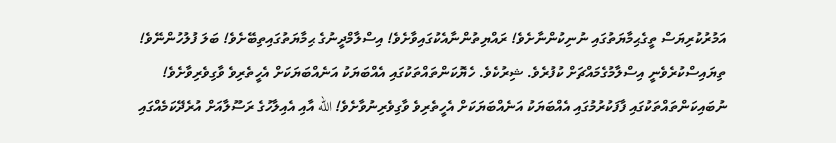އަމުރުކުރިޔަސް ތީގެޙިމާޔަތުގައި ނުނިކުންނާށެވެ! ރައްޔިތުންނާއެކުގައިވާށެވެ! އިސްލާމްދީނުގެ ޙިމާޔަތުގައިތިބޭށެވެ! ބަލަ ފުލުހުންނޭވެ! ތިޔައިސްކުރެވެނީ އިސްލާމުގެމައްޗަށް ކުފުރެވެ. ޝިރުކެވެ. ހެޔޮކަންތައްތަކުގައި އެއްބަޔަކު އަނެއްބަޔަކަށް އެހީތެރިވެ ވާގިވެރިވާށެވެ! ނުބައިކަންތައްތަކުގައި ފާފަކުރުމުގައި އެއްބަޔަކު އަނެއްބަޔަކަށް އެހީތެރިވެ ވާގިވެރިނުވާށެވެ! الله އާއި އެއިލާހުގެ ރަސޫލާއަށް އުރެދޭކަމެއްގައި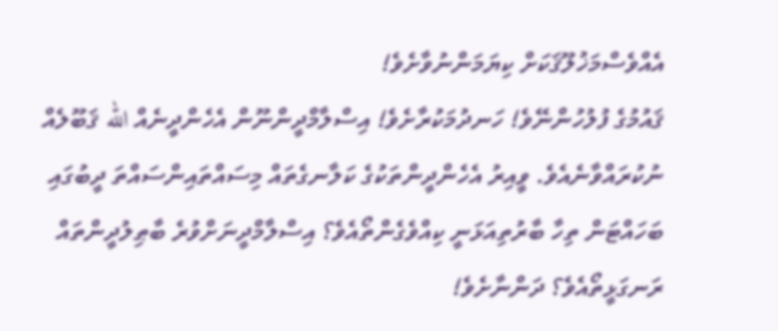އެއްވެސްމަޚުލޫޤަކަށް ކިޔަމަންނުވާށެވެ!
ޤައުމުގެ ފުލުހުންނޭވެ! ހަނދުމަކުރާށެވެ! އިސްލާމްދީންނޫން އެހެންދީނެއް الله ޤަބޫލެއް ނުކުރައްވާނެއެވެ. ވީއިރު އެހެންދީންތަކުގެ ކަލާނގެތައް މިސައްތައިންސައްތަ ދީބުގައި ބަހައްޓަން ތިހާ ބާރުތިއަޅަނީ ކިއްވެގެންތޯއެވެ؟ އިސްލާމްދީނަށްވުރެ ބާޠިލުދީންތައް ރަނގަޅީތޯއެވެ؟ ދަންނާށެވެ!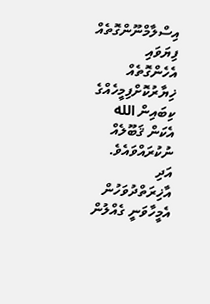އިސްލާމްނޫންގޮތެއް ފިޔަވައި އެހެންގޮތެއް ޚިޔާރުކޮށްފިމީހެއްގެ ކިބައިން الله އެކަން ޤަބޫލެއް ނުކުރައްވައެވެ. އަދި އާޚިރަތްދުވަހުން އެމީހާވަނީ ގެއްލުން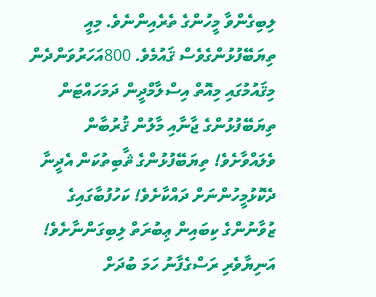ލިބިގެންވާ މީހުންގެ ތެރެއިންނެވެ. މިއީ ތިޔަބޭފުޅުންގެވެސް ޤައުމެވެ. 800އަހަރުވަންދެން މިޤައުމުގައި މިއޮތް އިސްލާމްދީން ދަމަހައްޓަން ތިޔަބޭފުޅުންގެ ޖާނާއި މާލުން ޤުރުބާން ވެލައްވާށެވެ! ތިޔަބޭފުޅުންގެ ޘާބިތުކަން އެދީނާ ދެކޮޅުމީހުންނަށް ދައްކާށެވެ! ކަހުފުބާގައިގެ ޒުވާނުންގެ ކިބައިން ޢިބުރަތް ލިބިގަންނާށެވެ! އަނިޔާވެރި ރަސްގެފާނު ހަމަ ބުދަށް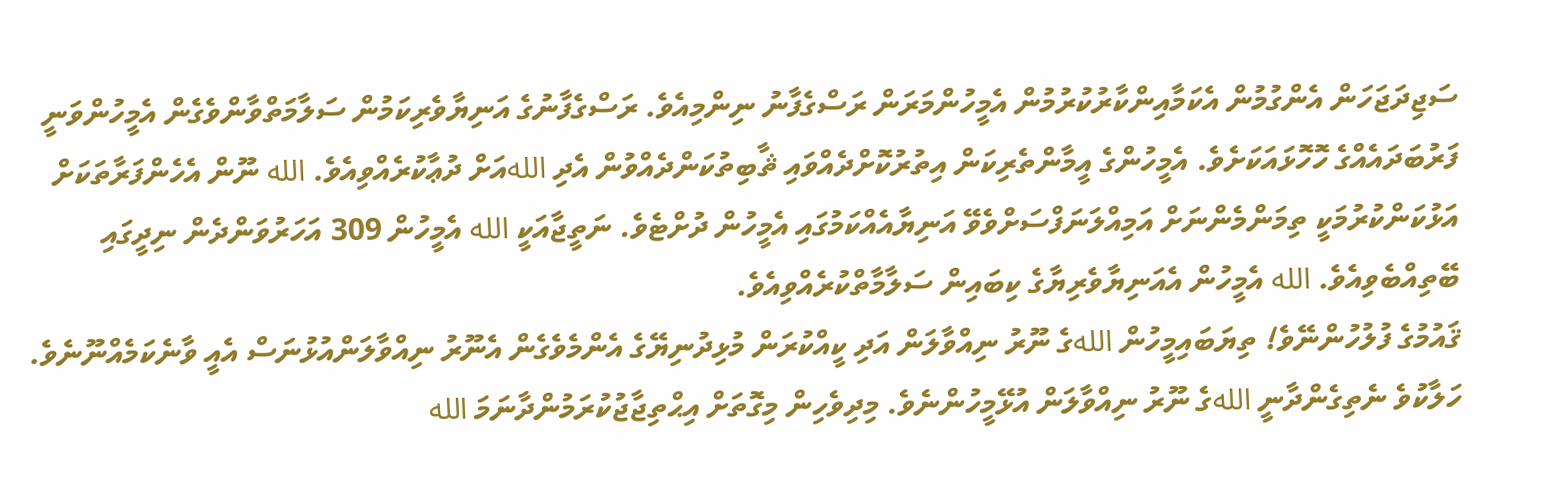ސަޖިދަޖަހަން އެންގުމުން އެކަމާއިންކާރުކުރުމުން އެމީހުންމަރަން ރަސްގެފާނު ނިންމިއެވެ. ރަސްގެފާނުގެ އަނިޔާވެރިކަމުން ސަލާމަތްވާންވެގެން އެމީހުންވަނީ ފަރުބަދައެއްގެ ހޮހޮޅައަކަށެވެ. އެމީހުންގެ އީމާންތެރިކަން އިތުރުކޮށްދެއްވައި ޘާބިތުކަންދެއްވުން އެދި اللهއަށް ދުޢާކުރެއްވިއެވެ. الله ނޫން އެހެންފަރާތަކަށް އަޅުކަންކުރުމަކީ ތިމަންމެންނަށް އަމިއްލަނަފްސަށްވެވޭ އަނިޔާއެއްކަމުގައި އެމީހުން ދުށްޓެވެ. ނަތީޖާއަކީ الله އެމީހުން 309 އަހަރުވަންދެން ނިދީގައި ބޭތިއްބެވިއެވެ. الله އެމީހުން އެއަނިޔާވެރިޔާގެ ކިބައިން ސަލާމާތްކުރެއްވިއެވެ.
ޤައުމުގެ ފުލުހުންނޭވެ! ތިޔަބައިމީހުން اللهގެ ނޫރު ނިއްވާލަން އަދި ކީއްކުރަން މުޅިދުނިޔޭގެ އެންމެވެގެން އެނޫރު ނިއްވާލަންއުޅުނަސް އެއީ ވާނެކަމެއްނޫނެވެ. ހަލާކުވެ ނެތިގެންދާނީ اللهގެ ނޫރު ނިއްވާލަން އުޅޭމީހުންނެވެ. މިދިވެހިން މިގޮތަށް އިޙްތިޖާޖުކުރަމުންދާނަމަ الله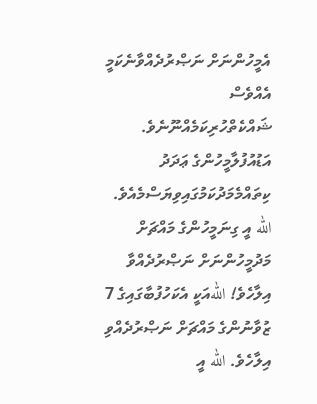އެމީހުންނަށް ނަޞްރުދެއްވާނެކަމީ އެއްވެސް ޝައްކެތްހުރިކަމެއްނޫނެވެ. އަޑުއުފުލާމީހުންގެ ޢަދަދު ކިތައްމެމަދުކަމުގައިވިޔަސްމެއެވެ. الله އީ ގިނަމީހުންގެ މައްޗަށް މަދުމީހުންނަށް ނަޞްރުދެއްވާ އިލާހެވެ! اللهއަކީ އެކަހުފުބާގައިގެ 7 ޒުވާނުންގެ މައްޗަށް ނަޞްރުދެއްވި އިލާހެވެ. الله އީ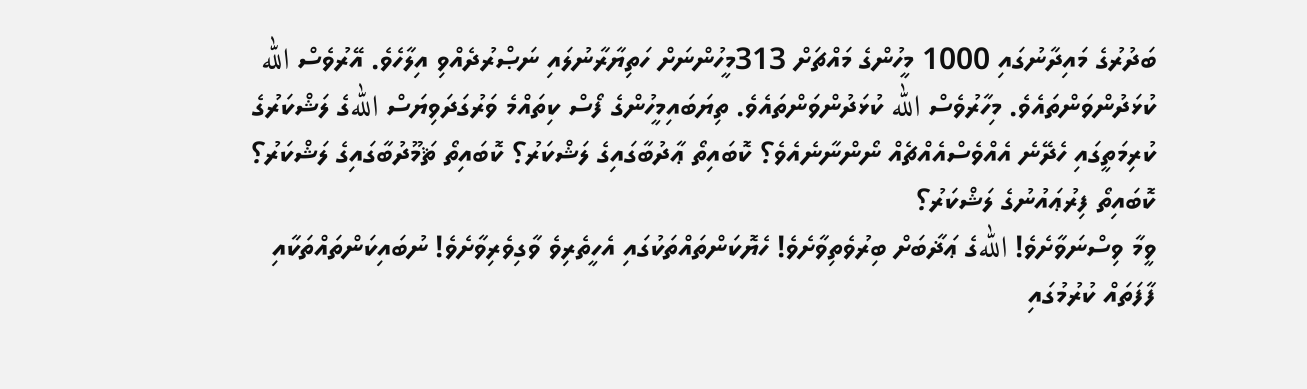ބަދުރުގެ މައިދާނުގައި 1000 މީހުންގެ މައްޗަށް 313މީހުންނަށް ހަތިޔާރާނުލައި ނަޞްރުދެއްވި އިލާހެވެ. އޭރުވެސް الله ކުޅަދުންވަންތައެވެ. މިހާރުވެސް الله ކުޅަދުންވަންތައެވެ. ތިޔަބައިމީހުންގެ ފޯސް ކިތައްމެ ވަރުގަދަވިޔަސް اللهގެ ލަޝްކަރުގެ ކުރިމަތީގައި ހެދޭނެ އެއްވެސްއެއްޗެއް ނޯންނާނެއެވެ؟ ކޮބައިތޯ ޢާދުބާގައިގެ ލަޝްކަރު؟ ކޮބައިތޯ ޘަމޫދުބާގައިގެ ލަޝްކަރު؟ ކޮބައިތޯ ފިރުޢައުނުގެ ލަޝްކަރު؟
ވީމާ ވިސްނަވާށެވެ! اللهގެ ޢަޛާބަށް ބިރުވެތިވާށެވެ! ހެޔޮކަންތައްތަކުގައި އެހީތެރިވެ ވާގިވެރިވާށެވެ! ނުބައިކަންތައްތަކާއި ފާފަތައް ކުރުމުގައި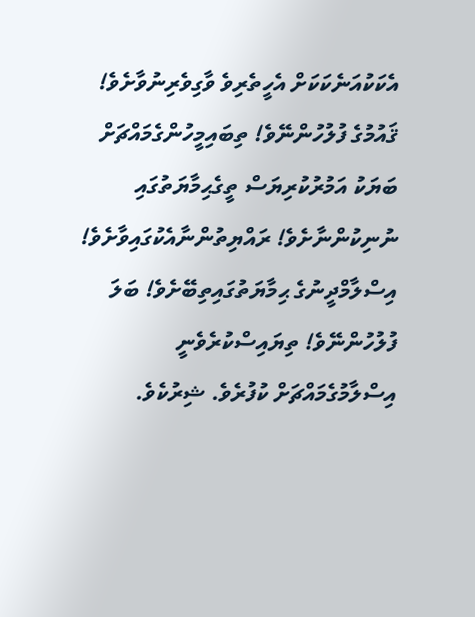އެކަކުއަނެކަކަށް އެހީތެރިވެ ވާގިވެރިނުވާށެވެ!
ޤައުމުގެ ފުލުހުންނޭވެ! ތިބައިމީހުންގެމައްޗަށް ބަޔަކު އަމުރުކުރިޔަސް ތީގެޙިމާޔަތުގައި ނުނިކުންނާށެވެ! ރައްޔިތުންނާއެކުގައިވާށެވެ! އިސްލާމްދީނުގެ ޙިމާޔަތުގައިތިބޭށެވެ! ބަލަ ފުލުހުންނޭވެ! ތިޔައިސްކުރެވެނީ އިސްލާމުގެމައްޗަށް ކުފުރެވެ. ޝިރުކެވެ.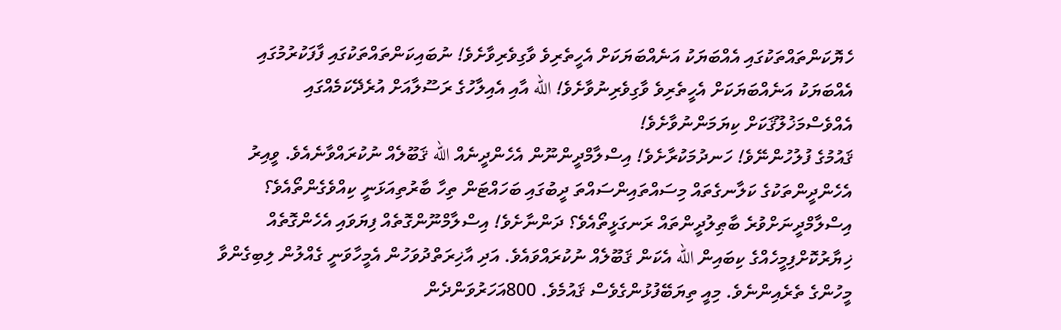ހެޔޮކަންތައްތަކުގައި އެއްބަޔަކު އަނެއްބަޔަކަށް އެހީތެރިވެ ވާގިވެރިވާށެވެ! ނުބައިކަންތައްތަކުގައި ފާފަކުރުމުގައި އެއްބަޔަކު އަނެއްބަޔަކަށް އެހީތެރިވެ ވާގިވެރިނުވާށެވެ! الله އާއި އެއިލާހުގެ ރަސޫލާއަށް އުރެދޭކަމެއްގައި އެއްވެސްމަޚުލޫޤަކަށް ކިޔަމަންނުވާށެވެ!
ޤައުމުގެ ފުލުހުންނޭވެ! ހަނދުމަކުރާށެވެ! އިސްލާމްދީންނޫން އެހެންދީނެއް الله ޤަބޫލެއް ނުކުރައްވާނެއެވެ. ވީއިރު އެހެންދީންތަކުގެ ކަލާނގެތައް މިސައްތައިންސައްތަ ދީބުގައި ބަހައްޓަން ތިހާ ބާރުތިއަޅަނީ ކިއްވެގެންތޯއެވެ؟ އިސްލާމްދީނަށްވުރެ ބާޠިލުދީންތައް ރަނގަޅީތޯއެވެ؟ ދަންނާށެވެ! އިސްލާމްނޫންގޮތެއް ފިޔަވައި އެހެންގޮތެއް ޚިޔާރުކޮށްފިމީހެއްގެ ކިބައިން الله އެކަން ޤަބޫލެއް ނުކުރައްވައެވެ. އަދި އާޚިރަތްދުވަހުން އެމީހާވަނީ ގެއްލުން ލިބިގެންވާ މީހުންގެ ތެރެއިންނެވެ. މިއީ ތިޔަބޭފުޅުންގެވެސް ޤައުމެވެ. 800އަހަރުވަންދެން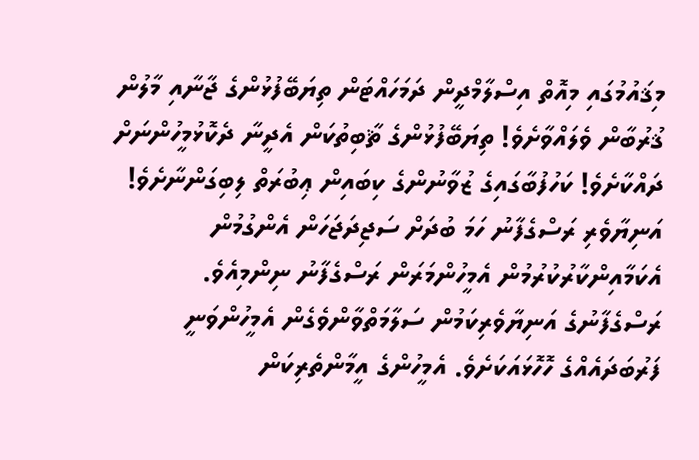މިޤައުމުގައި މިއޮތް އިސްލާމްދީން ދަމަހައްޓަން ތިޔަބޭފުޅުންގެ ޖާނާއި މާލުން ޤުރުބާން ވެލައްވާށެވެ! ތިޔަބޭފުޅުންގެ ޘާބިތުކަން އެދީނާ ދެކޮޅުމީހުންނަށް ދައްކާށެވެ! ކަހުފުބާގައިގެ ޒުވާނުންގެ ކިބައިން ޢިބުރަތް ލިބިގަންނާށެވެ! އަނިޔާވެރި ރަސްގެފާނު ހަމަ ބުދަށް ސަޖިދަޖަހަން އެންގުމުން އެކަމާއިންކާރުކުރުމުން އެމީހުންމަރަން ރަސްގެފާނު ނިންމިއެވެ. ރަސްގެފާނުގެ އަނިޔާވެރިކަމުން ސަލާމަތްވާންވެގެން އެމީހުންވަނީ ފަރުބަދައެއްގެ ހޮހޮޅައަކަށެވެ. އެމީހުންގެ އީމާންތެރިކަން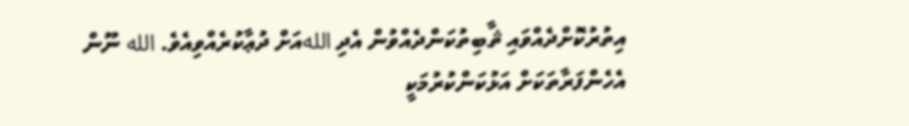އިތުރުކޮށްދެއްވައި ޘާބިތުކަންދެއްވުން އެދި اللهއަށް ދުޢާކުރެއްވިއެވެ. الله ނޫން އެހެންފަރާތަކަށް އަޅުކަންކުރުމަކީ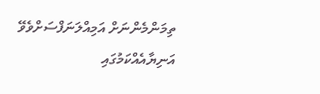ތިމަންމެންނަށް އަމިއްލަނަފްސަށްވެވޭ އަނިޔާއެއްކަމުގައި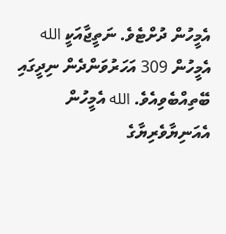އެމީހުން ދުށްޓެވެ. ނަތީޖާއަކީ الله އެމީހުން 309 އަހަރުވަންދެން ނިދީގައި ބޭތިއްބެވިއެވެ. الله އެމީހުން އެއަނިޔާވެރިޔާގެ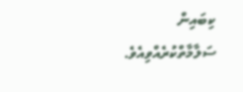ކިބައިން ސަލާމާތްކުރެއްވިއެވެ.